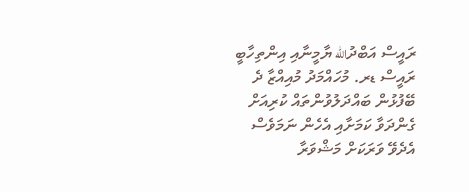ރައީސް އަބްދުالله ޔާމީނާއި އިންތިހާބީ ރައީސް ޑރ. މުހައްމަދު މުއިއްޒާ ދެ ބޭފުޅުން ބައްދަލުވުންތައް ކުރިއަށް ގެންދަވާ ކަމަށާއި އެހެން ނަމަވެސް އެދެވޭ ވަރަކަށް މަޝްވަރާ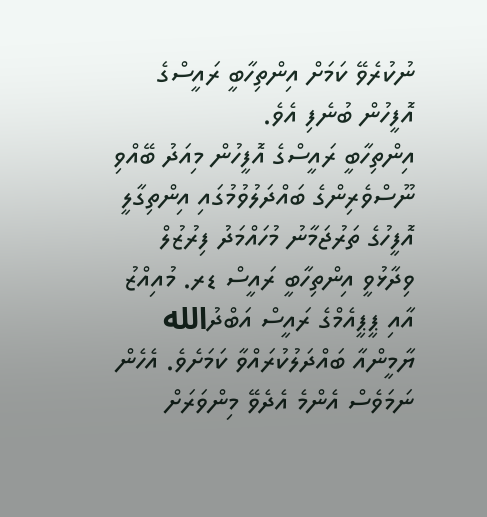ނުކުރެވޭ ކަމަށް އިންތިހާބީ ރައީސްގެ އޮފީހުން ބުނެފި އެވެ.
އިންތިހާބީ ރައީސްގެ އޮފީހުން މިއަދު ބޭއްވި ނޫސްވެރިންގެ ބައްދަލުވުމުގައި އިންތިގާލީ އޮފީހުގެ ތަރުޖަމާނު މުހައްމަދު ފިރުޒުލް ވިދާޅުވީ އިންތިހާބީ ރައީސް ޑރ. މުއިއްޒު އާއި ޕީޕީއެމްގެ ރައީސް އަބްދުالله ޔާމީންއާ ބައްދަލުކުރައްވާ ކަމަށެވެ. އެހެން ނަމަވެސް އެންމެ އެދެވޭ މިންވަރަށް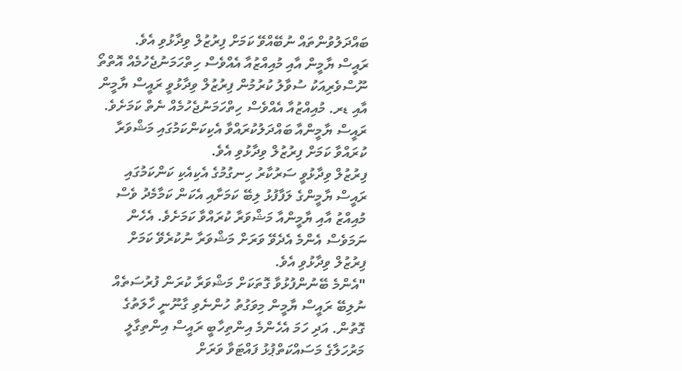ބައްދަލުވުންތައް ނުބޭއްވޭ ކަމަށް ފިރުޒުލް ވިދާޅުވި އެވެ.
ރައީސް ޔާމީން އާއި މުއިއްޒުއާ އެއްވެސް ހިތްހަމަނުޖެހުމެއް އޮތްތޯ ނޫސްވެރިއަކު ސުވާލު ކުރުމުން ފިރުޒުލް ވިދާޅުވީ ރައީސް ޔާމީން އާއި ޑރ. މުއިއްޒުއާ އެއްވެސް ހިތްހަމަނުޖެހުމެއް ނެތް ކަމަށެވެ. ރައީސް ޔާމީންއާ ބައްދަލުކުރައްވާ އެކިކަންކަމުގައި މަޝްވަރާ ކުރައްވާ ކަމަށް ފިރުޒުލް ވިދާޅުވި އެވެ.
ފިރުޒުލް ވިދާޅުވީ ސަރުކާރު ހިނގުމުގެ އެކިއެކި ކަންކަމުގައި ރައީސް ޔާމީންގެ ލަފާފުޅު ލިބޭ ކަމަށާއި އެކަން ކަމާމެދު ވެސް މުއިއްޒު އާއި ޔާމީންއާ މަޝްވަރާ ކުރައްވާ ކަމަށެވެ. އެހެން ނަމަވެސް އެންމެ އެދެވޭ ވަރަށް މަޝްވަރާ ނުކުރެވޭ ކަމަށް ފިރުޒުލް ވިދާޅުވި އެވެ.
"އެންމެ ބޭނުންފުޅުވާ ގޮތަކަށް މަޝްވަރާ ކުރަން ފުރުސަތެއް ނުލިބޭ ރައީސް ޔާމީން މިވަގުތު ހުންނެވި ގާނޫނީ ހާލަތުގެ ގޮތުން. އަދި ހަމަ އެހެންމެ އިންތިހާބީ ރައީސް އިންތިގާލީ މަރުހަލާގެ މަސައްކަތްޕުޅު ފައްޓަވާ ވަރަށް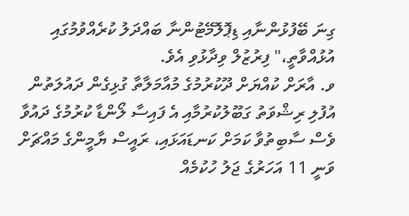ގިނަ ބޭފުޅުންނާއި ޑިޕޮލޮމޭޓުންނާ ބައްދަލު ކުރެއްވުމުގައި އުޅުއްވާތީ،" ފިރުޒުލް ވިދާޅުވި އެވެ.
ވ. އާރަށް ކުއްޔަށް ދޫކުރުމުގެ މުއާމަލާތާ ގުޅިގެން ދައުލަތުން އުފުލި ރިޝްވަތު ގަބޫލުކުރުމާއި އެ ފައިސާ ލޯންޑާ ކުރުމުގެ ދައުވާ ވެސް ސާބިތުވާ ކަމަށް ކަނޑައަޅައި، ރައީސް ޔާމީންގެ މައްޗަށް ވަނީ 11 އަހަރުގެ ޖަލު ހުކުމެއް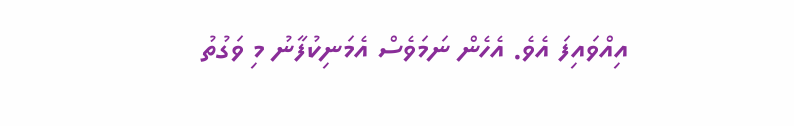އިއްވައިފަ އެވެ. އެހެން ނަމަވެސް އެމަނިކުފާނު މި ވަގުތު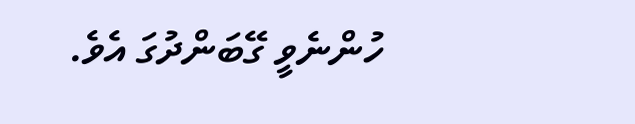ހުންނެވީ ގޭބަންދުގަ އެވެ.